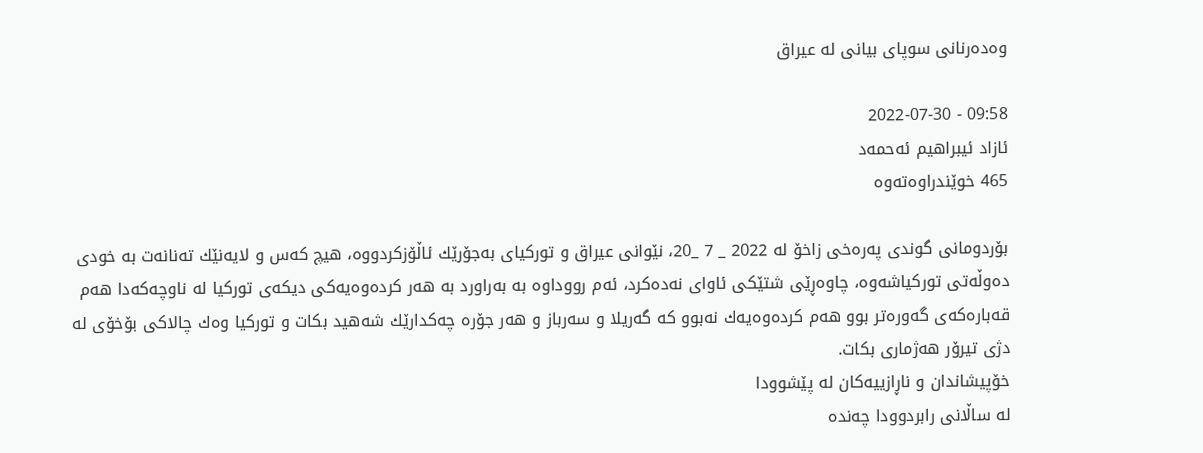وەدەرنانی سوپای بیانی لە عیراق

09:58 - 2022-07-30
ئازاد ئیبراهیم ئەحمەد
465 خوێندراوەتەوە

بۆردومانی گوندی پەرەخی زاخۆ لە 2022 _ 7 _20، نێوانی عیراق و توركیای بەجۆرێك ئاڵۆزكردووە، هیچ كەس و لایەنێك تەنانەت بە خودی دەوڵەتی توركیاشەوە، چاوەڕێی شتێكی ئاوای نەدەكرد، ئەم رووداوە بە بەراورد بە هەر كردەوەیەكی دیكەی توركیا لە ناوچەكەدا هەم قەبارەكەی گەورەتر بوو هەم كردەوەیەك نەبوو كە گەریلا و سەرباز و هەر جۆرە چەكدارێك شەهید بكات و توركیا وەك چالاكی بۆخۆی لە دژی تیرۆر هەژماری بكات.
خۆپیشاندان و ناڕازییەكان لە پێشوودا
لە ساڵانی رابردوودا چەندە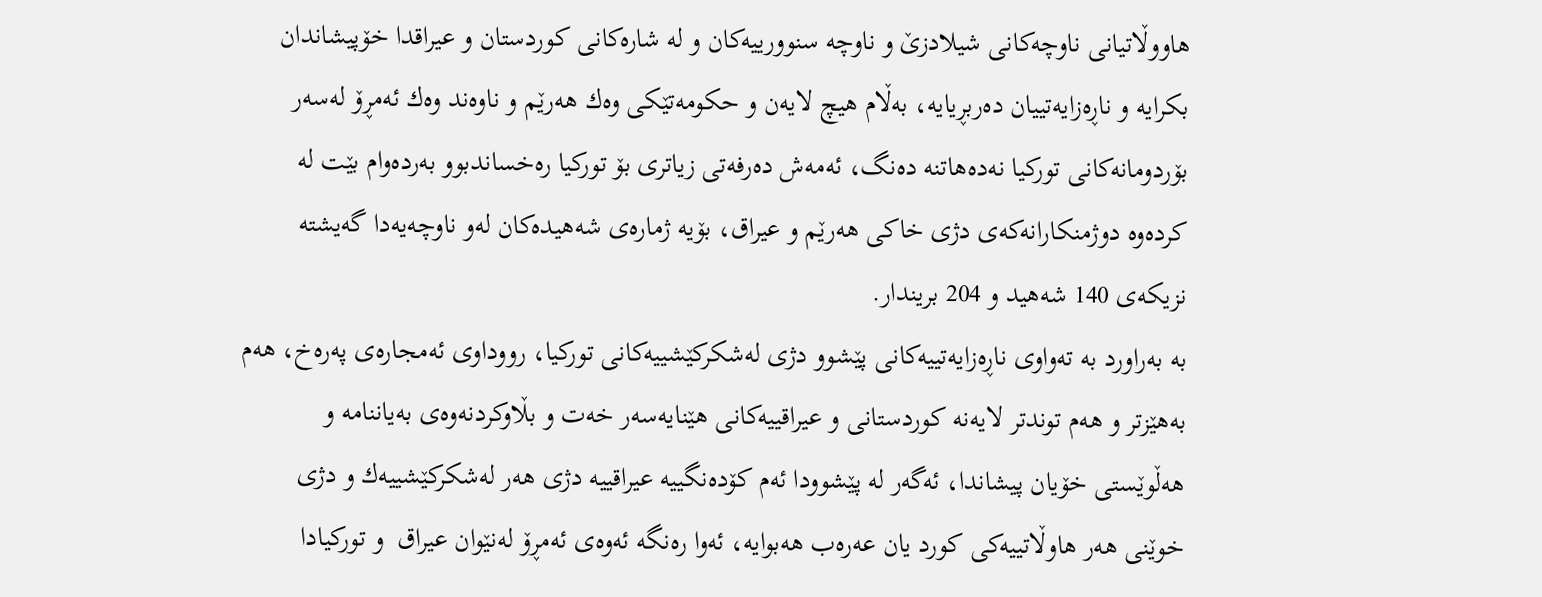هاووڵاتیانی ناوچەكانی شیلادزێ و ناوچە سنوورییەكان و لە شارەكانی كوردستان و عیراقدا خۆپیشاندان بکرایە و ناڕەزایەتییان دەربڕیایە، بەڵام هیچ لایەن و حكومەتێكی وەك هەرێم و ناوەند وەك ئەمڕۆ لەسەر بۆردومانەكانی توركیا نەدەهاتنە دەنگ، ئەمەش دەرفەتی زیاتری بۆ توركیا رەخساندبوو بەردەوام بێت لە كردەوە دوژمنكارانەكەی دژی خاكی هەرێم و عیراق، بۆیە ژمارەی شەهیدەكان لەو ناوچەیەدا گەیشتە نزیكەی 140 شەهید و 204 بریندار.
بە بەراورد بە تەواوی ناڕەزایەتییەكانی پێشوو دژی لەشكركێشییەكانی توركیا، رووداوی ئەمجارەی پەرەخ، هەم بەهێزتر و هەم توندتر لایەنە كوردستانی و عیراقییەكانی هێنایەسەر خەت و بڵاوكردنەوەی بەیاننامە و هەڵوێستی خۆیان پیشاندا، ئەگەر لە پێشوودا ئەم كۆدەنگییە عیراقییە دژی هەر لەشكركێشییەك و دژی خوێنی هەر هاوڵاتییەكی كورد یان عەرەب هەبوایە، ئەوا رەنگە ئەوەی ئەمڕۆ لەنێوان عیراق  و توركیادا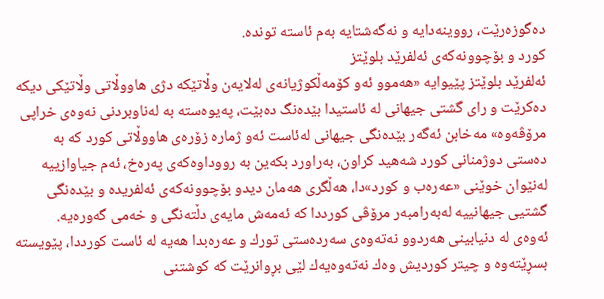دەگوزەرێت، رووینەدایە و نەگەشتایە بەم ئاستە توندە.
كورد و بۆچوونەكەی ئەلفرێد بلوێتز
ئەلفرێد بلوێتز پێیوایە «هەموو ئەو كۆمەڵكوژیانەی لەلایەن وڵاتێكە دژی هاووڵاتی وڵاتێكی دیكە دەكرێت و رای گشتی جیهانی لە ئاستیدا بێدەنگ دەبێت، پەیوەستە بە لەناوبردنی نەوەی خراپی مرۆڤەوە» مەخابن ئەگەر بێدەنگی جیهانی لەئاست ئەو ژمارە زۆرەی هاووڵاتی كورد كە بە دەستی دوژمنانی كورد شەهید كراون، بەراورد بكەین بە رووداوەكەی پەرەخ، ئەم جیاوازییە لەنێوان خوێنی «عەرەب و كورد»دا، هەڵگری هەمان دیدو بۆچوونەكەی ئەلفریدە و بێدەنگی گشتیی جیهانییە لەبەرامبەر مرۆڤی كورددا كە ئەمەش مایەی دڵتەنگی و خەمی گەورەیە.
ئەوەی لە دنیابینی هەردوو نەتەوەی سەردەستی تورك و عەرەبدا هەیە لە ئاست كورددا، پێویستە بسڕێتەوە و چیتر كوردیش وەك نەتەوەیەك لێی بڕوانرێت كە كوشتنی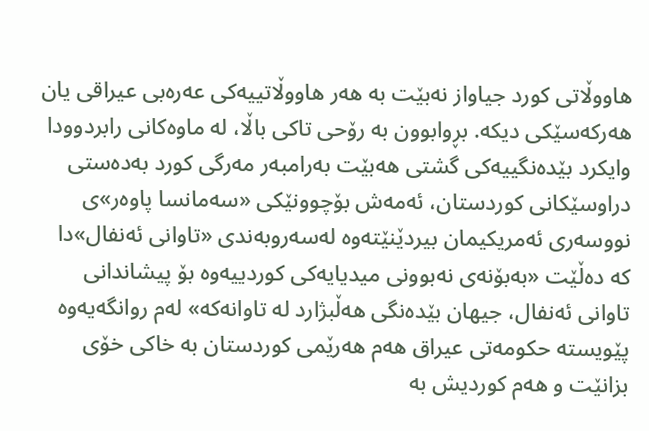هاووڵاتی كورد جیاواز نەبێت بە هەر هاووڵاتییەكی عەرەبی عیراقی یان هەركەسێكی دیكە. بڕوابوون بە رۆحی تاكی باڵا، لە ماوەكانی رابردوودا وایكرد بێدەنگییەكی گشتی هەبێت بەرامبەر مەرگی كورد بەدەستی دراوسێكانی كوردستان، ئەمەش بۆچوونێكی «سەمانسا پاوەر»ی نووسەری ئەمریكیمان بیردێنێتەوە لەسەروبەندی «تاوانی ئەنفال»دا كە دەڵێت «بەبۆنەی نەبوونی میدیایەكی كوردییەوە بۆ پیشاندانی تاوانی ئەنفال، جیهان بێدەنگی هەڵبژارد لە تاوانەكە» لەم روانگەیەوە پێویستە حكومەتی عیراق هەم هەرێمی كوردستان بە خاكی خۆی بزانێت و هەم كوردیش بە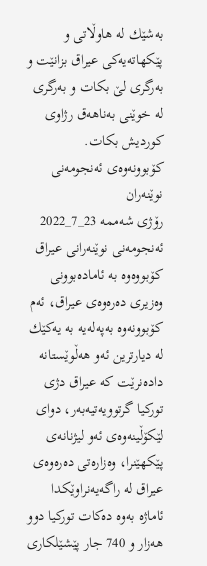بەشێك لە هاوڵاتی و پێكهاتەیەكی عیراق بزانێت و بەرگری لێ بكات و بەرگری لە خوێنی بەناهەق رژاوی كوردیش بكات.
كۆبوونەوەی ئەنجومەنی نوێنەران
رۆژی شەممە 23_7_2022 ئەنجومەنی نوێنەرانی عیراق كۆبووەوە بە ئامادەبوونی وەزیری دەرەوەی عیراق، ئەم كۆبوونەوە بەپەلەیە بە یەكێك لە دیارترین ئەو هەڵوێستانە دادەنرێت كە عیراق دژی توركیا گرتوویەتیەبەر، دوای لێكۆڵینەوەی ئەو لیژنانەی پێكهێنرا، وەزارەتی دەرەوەی عیراق لە راگەیەنراوێكدا ئاماژە بەوە دەكات توركیا دوو هەزار و 740 جار پێشێلكاری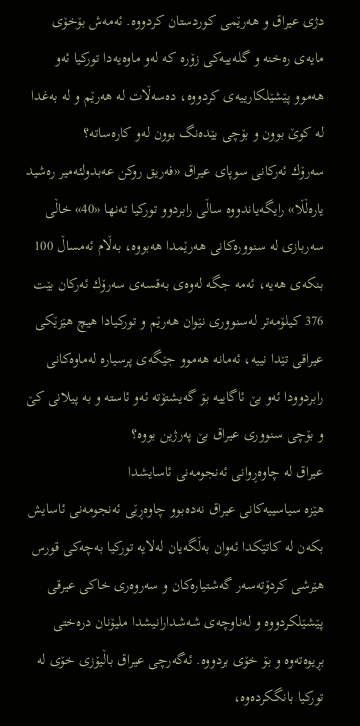دژی عیراق و هەرێمی كوردستان کردووە. ئەمەش بۆخۆی مایەی رەخنە و گلەییەكی زۆرە كە لەو ماوەیەدا توركیا ئەو هەموو پێشێلكارییەی کردووە، دەسەڵات لە هەرێم و لە بەغدا لە كوێ بوون و بۆچی بێدەنگ بوون لەو كارەساتە؟
سەرۆك ئەركانی سوپای عیراق «فەریق روكن عەبدولئەمیر رەشید یارەڵڵا» رایگەیاندووە ساڵی رابردوو توركیا تەنها «40» خاڵی سەربازی لە سنوورەكانی هەرێمدا هەبووە، بەڵام ئەمساڵ 100 بنكەی هەیە، ئەمە جگە لەوەی بەقسەی سەرۆك ئەركان بێت 376 كیلۆمەتر لەسنووری نێوان هەرێم و توركیادا هیچ هێزێكی عیراقی تێدا نییە، ئەمانە هەموو جێگەی پرسیارە لەماوەكانی رابردوودا ئەو بێ ئاگاییە بۆ گەیشتۆتە ئەو ئاستە و بە پیلانی كێ و بۆچی سنووری عیراق بێ پەرژین بووە؟
عیراق لە چاوەڕوانی ئەنجومەنی ئاسایشدا
هێزە سیاسییەكانی عیراق نەدەبوو چاوەڕێی ئەنجومەنی ئاسایش بكەن لە كاتێكدا ئەوان بەڵگەیان لەلایە توركیا بەچەكی قورس هێرشی كردۆتەسەر گەشتیارەكان و سەروەری خاكی عیرقی پێشێلكردووە و لەناوچەی شەشدارانیشدا ملیۆنان درەختی بڕیوەتەوە و بۆ خۆی بردووە. ئەگەرچی عیراق باڵیۆزی خۆی لە توركیا بانگكردەوە،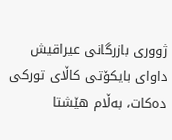ژووری بازرگانی عیراقیش داوای بایكۆتی كاڵای توركی دەكات، بەڵام هێشتا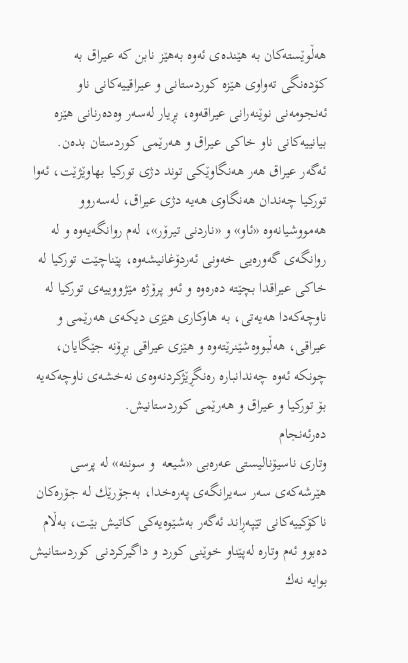هەڵوێستەكان بە هێندەی ئەوە بەهێز نابن كە عیراق بە كۆدەنگی تەواوی هێزە كوردستانی و عیراقییەكانی ناو ئەنجومەنی نوێنەرانی عیراقەوە، بڕیار لەسەر وەدەرنانی هێزە بیانییەكانی ناو خاكی عیراق و هەرێمی كوردستان بدەن.
ئەگەر عیراق هەر هەنگاوێكی توند دژی توركیا بهاوێژێت، ئەوا توركیا چەندان هەنگاوی هەیە دژی عیراق، لەسەروو هەمووشیانەوە «ئاو» و «ناردنی تیرۆر»، لەم روانگەیەوە و لە روانگەی گەورەیی خەونی ئەردۆغانیشەوە، پێناچێت توركیا لە خاكی عیراقدا بچێتە دەرەوە و ئەو پرۆژە مێژووییەی توركیا لە ناوچەكەدا هەیەتی، بە هاوكاری هێزی دیكەی هەرێمی و عیراقی، هەڵبووەشێنرێتەوە و هێزی عیراقی بڕۆنە جێگایان، چونكە ئەوە چەندانبارە رەنگڕێژكردنەوەی نەخشەی ناوچەكەیە بۆ توركیا و عیراق و هەرێمی كوردستانیش.
دەرئەنجام
وتاری ناسیۆنالیستی عەرەبی «شیعە  و سوننە» لە پرسی هێرشەكەی سەر سەیرانگەی پەرەخدا، بەجۆرێك لە جۆرەكان ناكۆكییەكانی تێپەڕاند ئەگەر بەشێوەیەكی كاتیش بێت، بەڵام دەبوو ئەم وتارە لەپێناو خوێنی كورد و داگیركردنی كوردستانیش بوایە نەك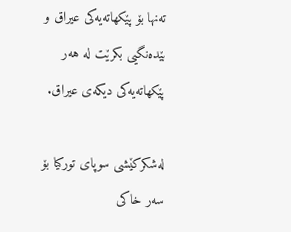تەنها بۆ پێكهاتەیەكی عیراق و بێدەنگیی بكرێت لە هەر پێكهاتەیەكی دیكەی عیراق.

لەشکرکێشی سوپای تورکیا بۆ سەر خاکی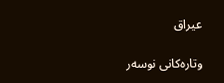عیراق

وتارەکانی نوسەر